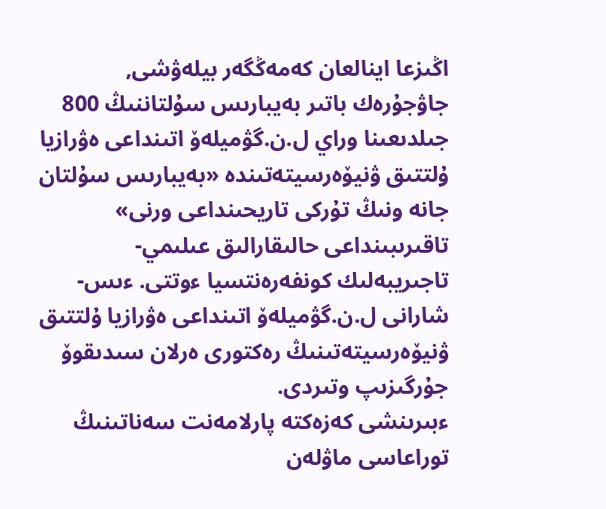اڭىزعا اينالعان كەمەڭگەر بيلەۋشى, جاۋجۇرەك باتىر بەيبارىس سۇلتاننىڭ 800 جىلدىعىنا وراي ل.ن.گۋميلەۆ اتىنداعى ەۋرازيا ۇلتتىق ۋنيۆەرسيتەتىندە «بەيبارىس سۇلتان جانە ونىڭ تۇركى تاريحىنداعى ورنى» تاقىرىبىنداعى حالىقارالىق عىلىمي-تاجىريبەلىك كونفەرەنتسيا ءوتتى. ءىس-شارانى ل.ن.گۋميلەۆ اتىنداعى ەۋرازيا ۇلتتىق ۋنيۆەرسيتەتىنىڭ رەكتورى ەرلان سىدىقوۆ جۇرگىزىپ وتىردى.
ءبىرىنشى كەزەكتە پارلامەنت سەناتىنىڭ توراعاسى ماۋلەن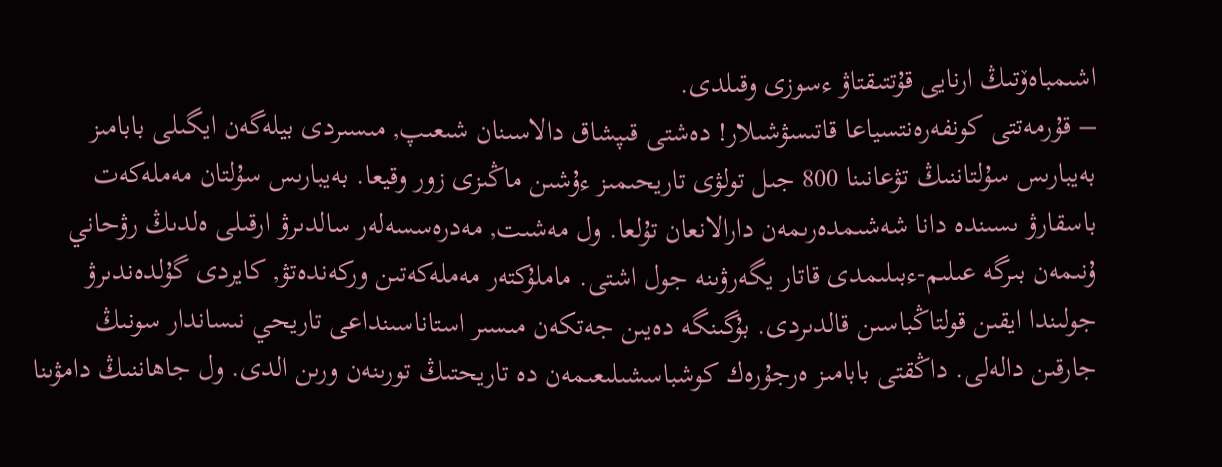اشىمباەۆتىڭ ارنايى قۇتتىقتاۋ ءسوزى وقىلدى.
– قۇرمەتتى كونفەرەنتسياعا قاتىسۋشىلار! دەشتى قىپشاق دالاسىنان شىعىپ, مىسىردى بيلەگەن ايگىلى بابامىز بەيبارىس سۇلتاننىڭ تۋعانىنا 800 جىل تولۋى تاريحىمىز ءۇشىن ماڭىزى زور وقيعا. بەيبارىس سۇلتان مەملەكەت باسقارۋ ىسىندە دانا شەشىمدەرىمەن دارالانعان تۇلعا. ول مەشىت, مەدرەسسەلەر سالدىرۋ ارقىلى ەلدىڭ رۋحاني ۇنىمەن بىرگە عىلىم-ءبىلىمدى قاتار يگەرۋىنە جول اشتى. ماملۇكتەر مەملەكەتىن وركەندەتۋ, كايردى گۇلدەندىرۋ جولىندا ايقىن قولتاڭباسىن قالدىردى. بۇگىنگە دەيىن جەتكەن مىسىر استاناسىنداعى تاريحي نىساندار سونىڭ جارقىن دالەلى. داڭقتى بابامىز ەرجۇرەك كوشباسشىلىعىمەن دە تاريحتىڭ تورىنەن ورىن الدى. ول جاھاننىڭ دامۋىنا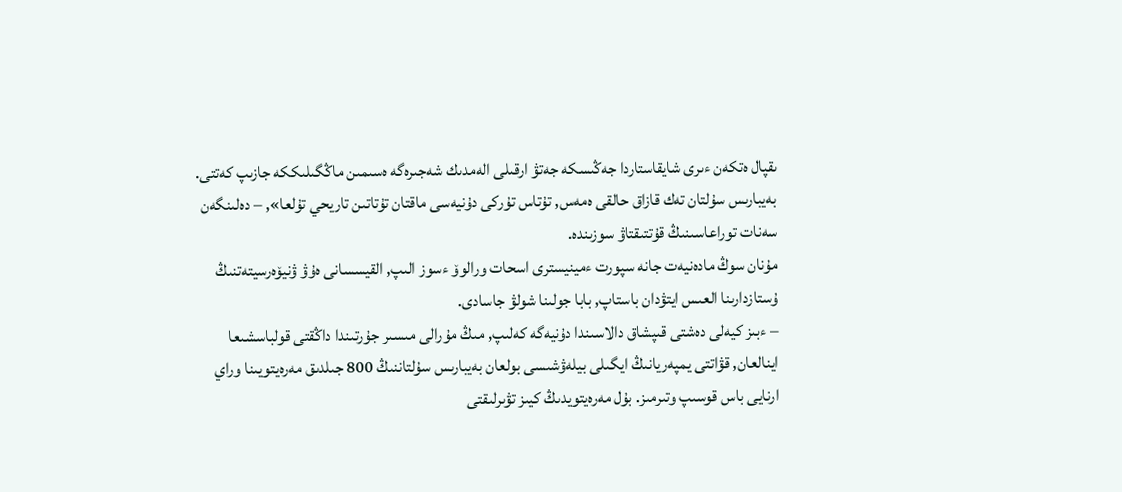ىقپال ەتكەن ءىرى شايقاستاردا جەڭىسكە جەتۋ ارقىلى الەمدىك شەجىرەگە ەسىمىن ماڭگىلىككە جازىپ كەتتى. بەيبارىس سۇلتان تەك قازاق حالقى ەمەس, تۇتاس تۇركى دۇنيەسى ماقتان تۇتاتىن تاريحي تۇلعا», – دەلىنگەن سەنات توراعاسىنىڭ قۇتتىقتاۋ سوزىندە.
مۇنان سوڭ مادەنيەت جانە سپورت ءمينيسترى اسحات ورالوۆ ءسوز الىپ, القيسسانى ەۇۋ ۋنيۆەرسيتەتنىڭ ۇستازدارىنا العىس ايتۋدان باستاپ, بابا جولىنا شولۋ جاسادى.
– ءبىز كيەلى دەشتى قىپشاق دالاسىندا دۇنيەگە كەلىپ, مىڭ مۇرالى مىسىر جۇرتىندا داڭقتى قولباسشىعا اينالعان, قۋاتتى يمپەريانىڭ ايگىلى بيلەۋشىسى بولعان بەيبارىس سۇلتاننىڭ 800 جىلدىق مەرەيتويىنا وراي ارنايى باس قوسىپ وتىرمىز. بۇل مەرەيتويدىڭ كيىز تۋىرلىقتى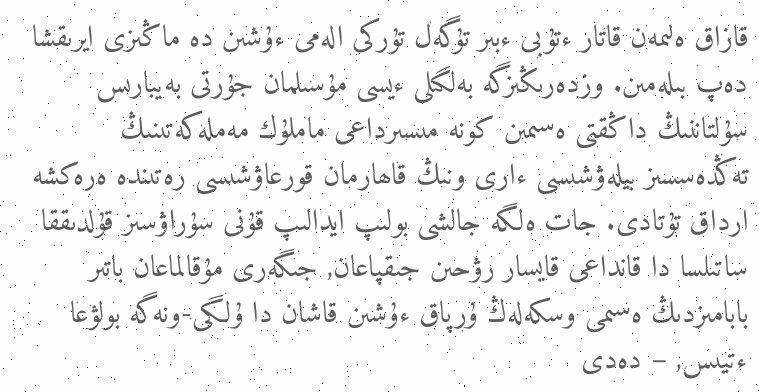قازاق ەلىمەن قاتار ءتۇبى ءبىر تۇگەل تۇركى الەمى ءۇشىن دە ماڭىزى ايرىقشا دەپ بىلەمىن. وزدەرىڭىزگە بەلگىلى ءيسى مۇسىلمان جۇرتى بەيبارىس سۇلتاننىڭ داڭقتى ەسىمىن كونە مىسىرداعى ماملۇك مەملەكەتىنىڭ تەڭدەسسىز بيلەۋشىسى ءارى ونىڭ قاھارمان قورعاۋشىسى رەتىندە ەرەكشە ارداق تۇتادى. جات ەلگە جالشى بولىپ ايدالىپ قۇنى سۇراۋسىز قۇلدىققا ساتىلسا دا قانداعى قايسار رۋحىن جىقپاعان, جىگەرى مۇقالماعان باتىر بابامىزدىڭ ەسىمى وسكەلەڭ ۇرپاق ءۇشىن قاشان دا ۇلگى-ونەگە بولۋعا ءتيىس, – دەدى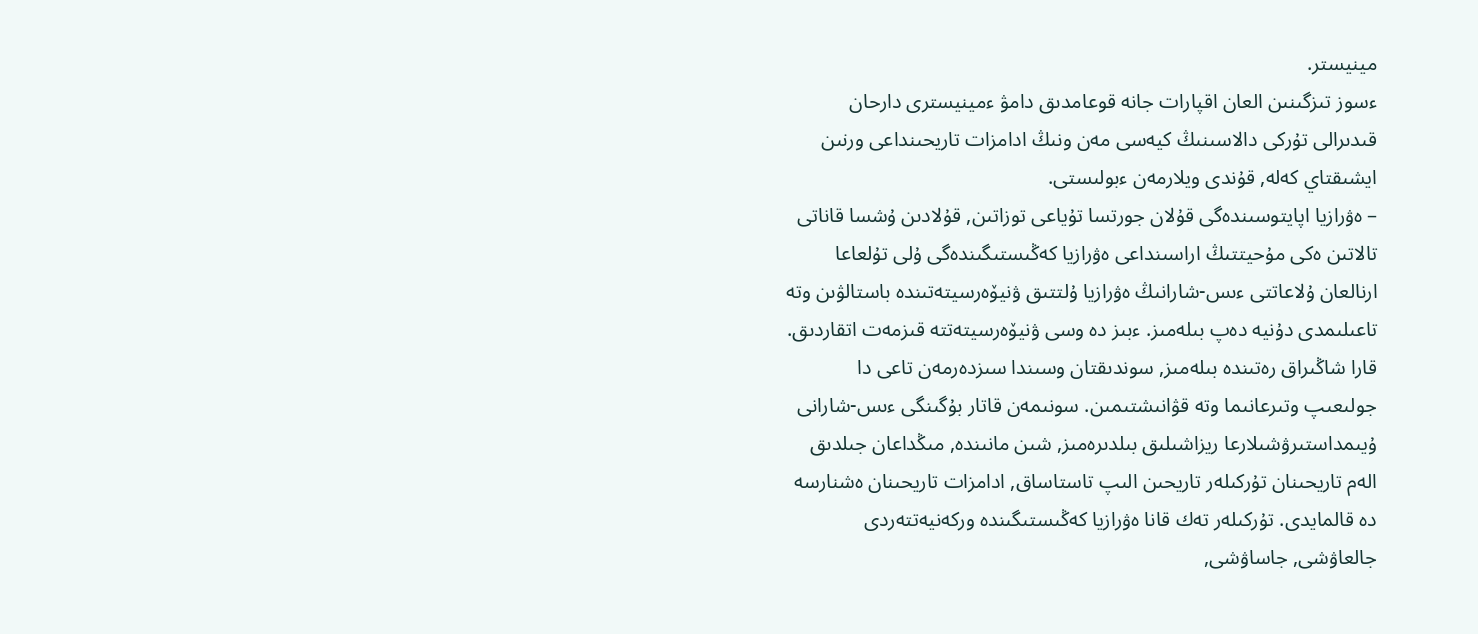مينيستر.
ءسوز تىزگىنىن العان اقپارات جانە قوعامدىق دامۋ ءمينيسترى دارحان قىدىرالى تۇركى دالاسىنىڭ كيەسى مەن ونىڭ ادامزات تاريحىنداعى ورنىن ايشىقتاي كەلە, قۇندى ويلارمەن ءبولىستى.
– ەۋرازيا اپايتوسىندەگى قۇلان جورتسا تۇياعى توزاتىن, قۇلادىن ۇشسا قاناتى تالاتىن ەكى مۇحيتتىڭ اراسىنداعى ەۋرازيا كەڭىستىگىندەگى ۇلى تۇلعاعا ارنالعان ۇلاعاتتى ءىس-شارانىڭ ەۋرازيا ۇلتتىق ۋنيۆەرسيتەتىندە باستالۋىن وتە تاعىلىمدى دۇنيە دەپ بىلەمىز. ءبىز دە وسى ۋنيۆەرسيتەتتە قىزمەت اتقاردىق. قارا شاڭىراق رەتىندە بىلەمىز, سوندىقتان وسىندا سىزدەرمەن تاعى دا جولىعىپ وتىرعانىما وتە قۋانىشتىمىن. سونىمەن قاتار بۇگىنگى ءىس-شارانى ۇيىمداستىرۋشىلارعا ريزاشىلىق بىلدىرەمىز, شىن مانىندە, مىڭداعان جىلدىق الەم تاريحىنان تۇركىلەر تاريحىن الىپ تاستاساق, ادامزات تاريحىنان ەشنارسە دە قالمايدى. تۇركىلەر تەك قانا ەۋرازيا كەڭىستىگىندە وركەنيەتتەردى جالعاۋشى, جاساۋشى,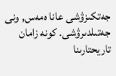جەتكىزۋشى عانا ەمەس, ونى جەتىلدىرۋشى. كونە زامان تاريحتارىنا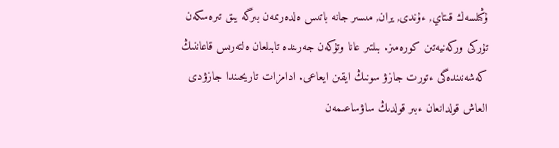ۇڭىلسەك قىتاي, ءۇندى, يران, مىسىر جانە باتىس ەلدەرىمەن بىرگە يىق تىرەسكەن تۇركى وركەنيەتىن كورەمىز. بىلتىر عانا وتۇكەن جەرىندە تابىلعان ەلتەرىس قاعاننىڭ كەشەنىندەگى ءتورت جازۋ سونىڭ ايقىن ايعاعى. ادامزات تاريحىندا جازۋدى العاش قولدانعان ءبىر قولدىڭ ساۋساعىمەن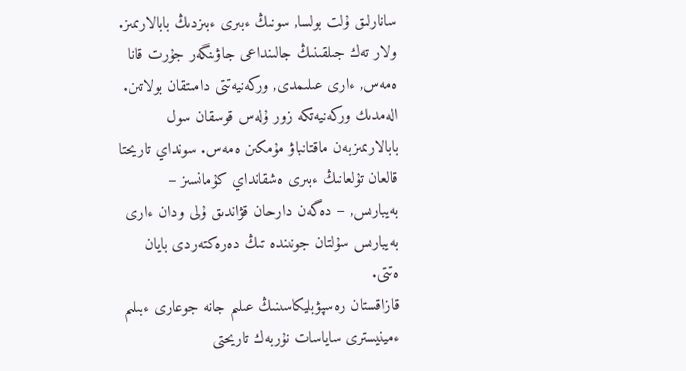سانارلىق ۇلت بولسا, سونىڭ ءبىرى ءبىزدىڭ بابالارىمىز. ولار تەك جىلقىنىڭ جالىنداعى جاۋىنگەر جۇرت قانا ەمەس, ءارى عىلىمدى, وركەنيەتتى دامىتقان بولاتىن. الەمدىك وركەنيەتكە زور ۇلەس قوسقان سول بابالارىمىزبەن ماقتانباۋ مۇمكىن ەمەس. سونداي تاريحتا قالعان تۇلعانىڭ ءبىرى ەشقانداي كۇمانسىز – بەيبارىس, – دەگەن دارحان قۋاندىق ۇلى ودان ءارى بەيبارىس سۇلتان جونىندە تىڭ دەرەكتەردى بايان ەتتى.
قازاقستان رەسپۋبليكاسىنىڭ عىلىم جانە جوعارى ءبىلىم ءمينيسترى ساياسات نۇربەك تاريحتى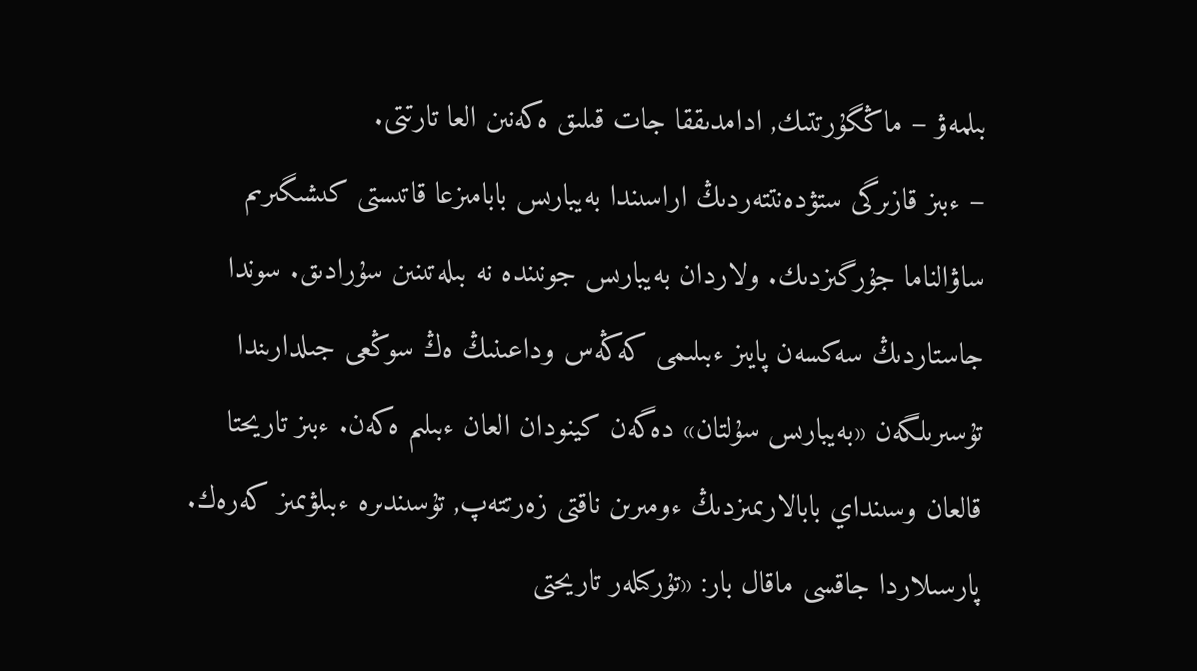بىلمەۋ – ماڭگۇرتتىك, ادامدىققا جات قىلىق ەكەنىن العا تارتتى.
– ءبىز قازىرگى ستۋدەنتتەردىڭ اراسىندا بەيبارىس بابامىزعا قاتىستى كىشىگىرىم ساۋالناما جۇرگىزدىك. ولاردان بەيبارىس جونىندە نە بىلەتىنىن سۇرادىق. سوندا جاستاردىڭ سەكسەن پايىز ءبىلىمى كەڭەس وداعىنىڭ ەڭ سوڭعى جىلدارىندا تۇسىرىلگەن «بەيبارىس سۇلتان» دەگەن كينودان العان ءبىلىم ەكەن. ءبىز تاريحتا قالعان وسىنداي بابالارىمىزدىڭ ءومىرىن ناقتى زەرتتەپ, تۇسىندىرە ءبىلۋىمىز كەرەك. پارسىلاردا جاقسى ماقال بار: «تۇركىلەر تاريحتى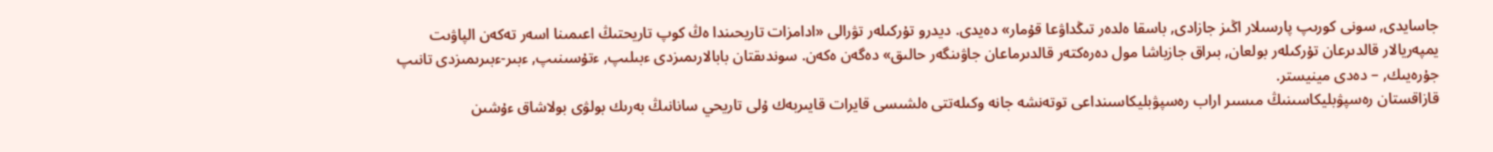جاسايدى, سونى كورىپ پارسىلار اڭىز جازادى, باسقا ەلدەر تىڭداۋعا قۇمار» دەيدى. ديدرو تۇركىلەر تۋرالى «ادامزات تاريحىندا ەڭ كوپ تاريحتىڭ اعىمىنا اسەر تەكەن الپاۋىت يمپەريالار قالدىرعان تۇركىلەر بولعان, بىراق جازباشا مول دەرەكتەر قالدىرماعان جاۋىنگەر حالىق» دەگەن ەكەن. سوندىقتان بابالارىمىزدى ءبىلىپ, ءتۇسىنىپ, ءبىر-ءبىرىمىزدى تانىپ جۇرەيىك, – دەدى مينيستر.
قازاقستان رەسپۋبليكاسىنىڭ مىسىر اراب رەسپۋبليكاسىنداعى توتەنشە جانە وكىلەتتى ەلشىسى قايرات قايىربەك ۇلى تاريحي سانانىڭ بەرىك بولۋى بولاشاق ءۇشىن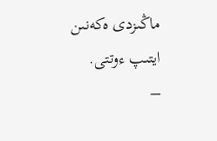ماڭىزدى ەكەنىن ايتىپ ءوتتى.
–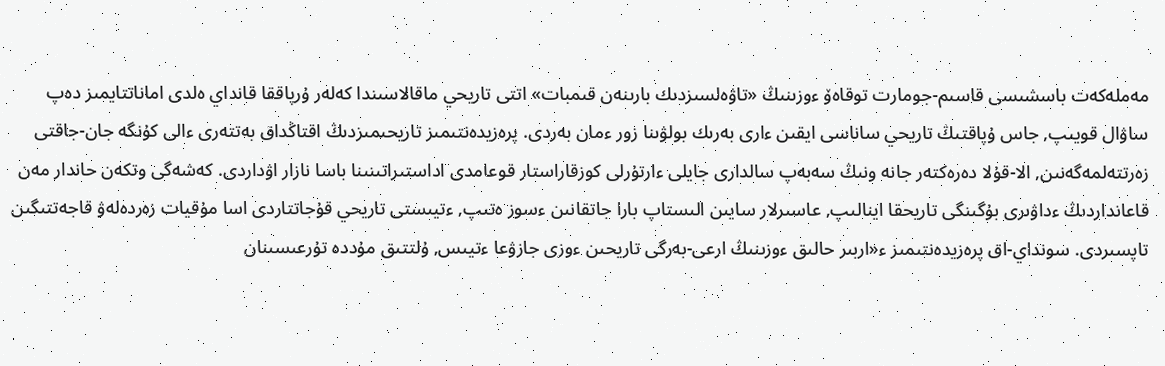مەملەكەت باسشىسى قاسىم-جومارت توقاەۆ ءوزىنىڭ «تاۋەلسىزدىك بارىنەن قىمبات» اتتى تاريحي ماقالاسىندا كەلەر ۇرپاققا قانداي ەلدى اماناتتايمىز دەپ ساۋال قويىپ, جاس ۇپاقتىڭ تاريحي ساناسى ايقىن ءارى بەرىك بولۋىنا زور ءمان بەردى. پرەزيدەنتىمىز تاريحىمىزدىڭ اقتاڭداق بەتتەرى ءالى كۇنگە جان-جاقتى زەرتتەلمەگەنىن, الا-قۇلا دەرەكتەر جانە ونىڭ سەبەپ سالدارى جايلى ءارتۇرلى كوزقاراستار قوعامدى اداستىراتىنىنا باسا نازار اۋداردى. كەشەگى وتكەن حاندار مەن قاعانداردىڭ ءداۋىرى بۇگىنگى تاريحقا اينالىپ, عاسىرلار سايىن الىستاپ بارا جاتقانىن ءسوز ەتىپ, ءتيىستى تاريحي قۇجاتتاردى اسا مۇقيات زەردەلەۋ قاجەتتىگىن تاپسىردى. سونداي-اق پرەزيدەنتىمىز ء«اربىر حالىق ءوزىنىڭ ارعى-بەرگى تاريحىن ءوزى جازۋعا ءتيىس, ۇلتتىق مۇددە تۇرعىسىنان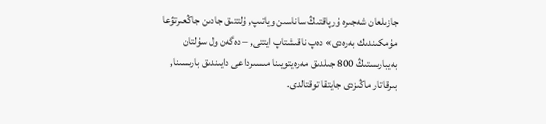جازىلعان شەجىرە ۇرپاقتىڭ ساناسىن وياتىپ, ۇلتتىق جادىن جاڭعىرتۋعا مۇمكىندىك بەرەدى» دەپ ناقىشتاپ ايتتى, – دەگەن ول سۇلتان بەيبارىستىڭ 800 جىلدىق مەرەيتويىنا مىسىرداعى دايىندىق بارىسىنا, بىرقاتار ماڭىزدى جايتقا توقتالدى.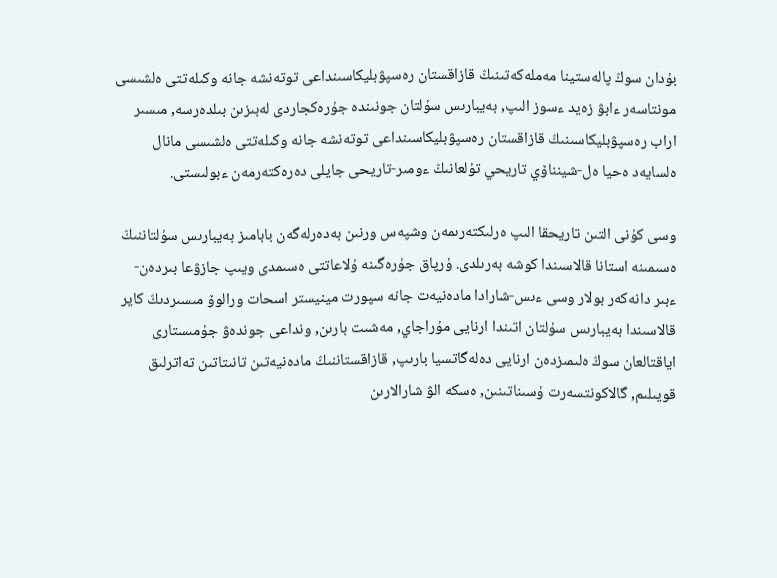بۇدان سوڭ پالەستينا مەملەكەتىنىڭ قازاقستان رەسپۋبليكاسىنداعى توتەنشە جانە وكىلەتتى ەلشىسى مونتاسەر ءابۋ زەيد ءسوز الىپ, بەيبارىس سۇلتان جونىندە جۇرەكجاردى لەبىزىن بىلدەرسە, مىسىر اراب رەسپۋبليكاسىنىڭ قازاقستان رەسپۋبليكاسىنداعى توتەنشە جانە وكىلەتتى ەلشىسى مانال ەلسايەد ەحيا ەل-شينناۆي تاريحي تۇلعانىڭ ءومىر-تاريحى جايلى دەرەكتەرمەن ءبولىستى.

وسى كۇنى التىن تاريحقا الىپ ەرلىكتەرىمەن وشپەس ورنىن بەدەرلەگەن بابامىز بەيبارىس سۇلتاننىڭ ەسىمىنە استانا قالاسىندا كوشە بەرىلدى. ۇرپاق جۇرەگىنە ۇلاعاتتى ەسىمدى ويىپ جازۋعا بىردەن-ءبىر دانەكەر بولار وسى ءىس-شارادا مادەنيەت جانە سپورت مينيستر اسحات ورالوۆ مىسىردىڭ كاير قالاسىندا بەيبارىس سۇلتان اتىندا ارنايى مۇراجاي, مەشىت بارىن, ونداعى جوندەۋ جۇمىستارى اياقتالعان سوڭ ەلىمىزدەن ارنايى دەلەگاتسيا بارىپ, قازاقستاننىڭ مادەنيەتىن تانىتاتىن تەاترلىق قويىلىم, گالاكونتسەرت ۇسىناتىنىن, ەسكە الۋ شارالارىن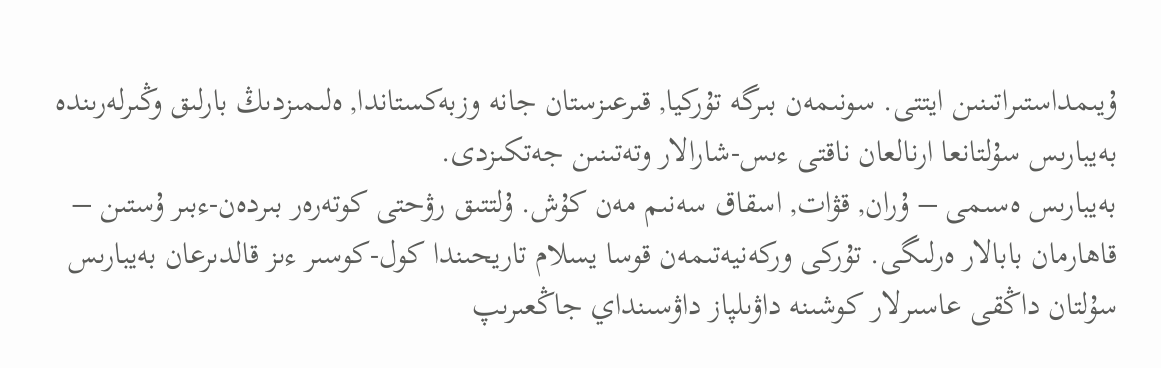ۇيىمداستىراتىنىن ايتتى. سونىمەن بىرگە تۇركيا, قىرعىزستان جانە وزبەكستاندا, ەلىمىزدىڭ بارلىق وڭىرلەرىندە بەيبارىس سۇلتانعا ارنالعان ناقتى ءىس-شارالار وتەتىنىن جەتكىزدى.
بەيبارىس ەسىمى – ۇران, قۋات, اسقاق سەنىم مەن كۇش. ۇلتتىق رۋحتى كوتەرەر بىردەن-ءبىر ۇستىن – قاھارمان بابالار ەرلىگى. تۇركى وركەنيەتىمەن قوسا يسلام تاريحىندا كول-كوسىر ءىز قالدىرعان بەيبارىس سۇلتان داڭقى عاسىرلار كوشىنە داۋىلپاز داۋسىنداي جاڭعىرىپ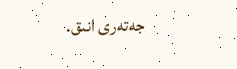جەتەرى انىق.